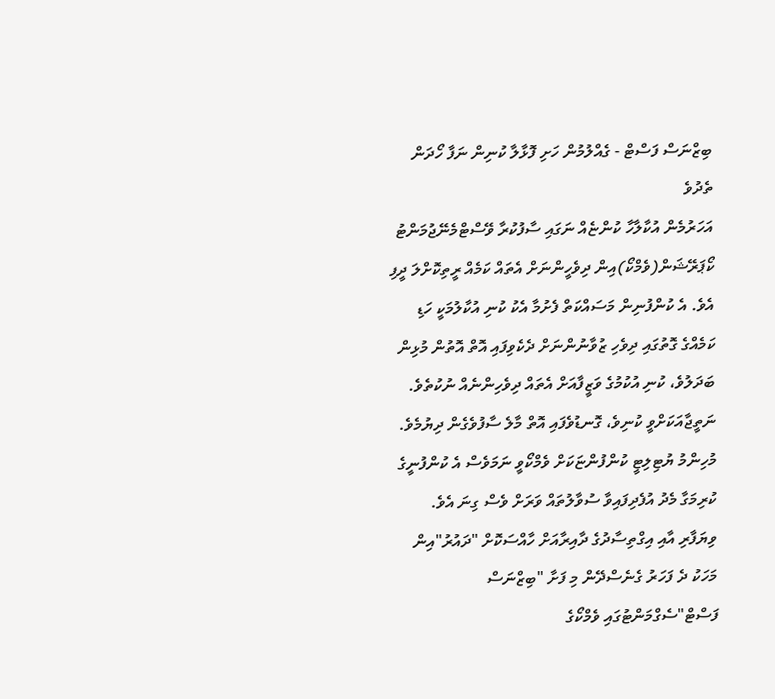ބިޒްނަސް ފަސްޓް - ގެއްލުމުން ހަށި ފޮޅާލާ ކުނިން ނަފާ ހޯދަން ތެދުވެ
އަހަރުމެން އުކާލާހާ ކުންޏެއް ނަގައި ސާފުކުރާ ވޭސްޓްމެނޭޖުމަންޓު ކޯޕަރޭޝަން(ވެމްކޯ)އިން ދިވެހީންނަށް އެތައް ކަމެއް ރީތިކޮށްލަ ދީފި އެވެ. އެ ކުންފުނިން މަސައްކަތް ފެށުމާ އެކު ކުނި އުކާލުމަކީ ހަޑި ކަމެއްގެ ގޮތުގައި ދިވެހި ޒުވާނުންނަށް ދެކެވިފައި އޮތް އޮތުން މުޅިން ބަދަލުވެ، ކުނި އުކުމުގެ ވަޒީފާއަށް އެތައް ދިވެހިންނެއް ނުކުތެވެ. ނަތީޖާއަކަށްވީ ކުނިވެ، ގޮނޑުވެފައި އޮތް މާލެ ސާފުވެގެން ދިޔުމެވެ. މުހިންމު ޔުޓިލިޓީ ކުންފުންޏަކަށް ވެމްކޯވީ ނަމަވެސް އެ ކުންފުނީގެ ކުރިމަގާ މެދު އުފެދިފައިވާ ސުވާލުތައް ވަރަށް ވެސް ގިނަ އެވެ.
ވިޔަފާރި އާއި އިގްތިސާދުގެ ދާއިރާއަށް ހާއްސަކޮށް "ދައުރު"އިން މަހަކު ދެ ފަހަރު ގެނެސްދޭން މި ފަށާ "ބިޒްނަސް ފަސްޓް"ސެގްމަންޓުގައި ވެމްކޯގެ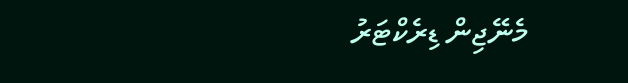މެނޭޖިން ޑިރެކްޓަރު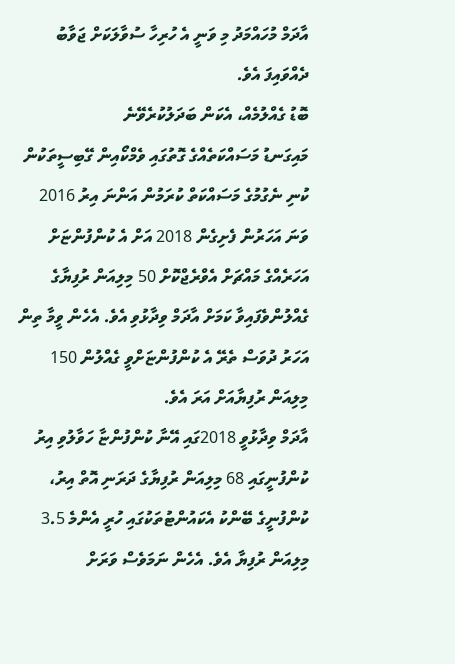އާދަމް މުހައްމަދު މި ވަނީ އެ ހުރިހާ ސުވާލަކަށް ޖަވާބު ދެއްވައިފަ އެވެ.
ބޮޑު ގެއްލުމެއް، އެކަން ބަދަލުކުރެވޭނެ
މައިގަނޑު މަސައްކަތެއްގެ ގޮތުގައި ވެމްކޯއިން ގޭބިސީތަކުން ކުނި ނެގުމުގެ މަސައްކަތް ކުރަމުން އަންނަ އިރު 2016 ވަނަ އަހަރުން ފެށިގެން 2018 އަށް އެ ކުންފުންޏަށް އަހަރެއްގެ މައްޗަށް އެވްރެޖްކޮށް 50 މިލިއަން ރުފިޔާގެ ގެއްލުންވެފައިވާ ކަމަށް އާދަމް ވިދާޅުވި އެވެ. އެހެން ވީމާ ތިން އަހަރު ދުވަސް ތެރޭ އެ ކުންފުންޏަށްވީ ގެއްލުން 150 މިލިއަން ރުފިޔާއަށް އަރަ އެވެ.
އާދަމް ވިދާޅުވީ 2018ގައި އޭނާ ކުންފުންޏާ ހަވާލުވި އިރު ކުންފުނީގައި 68 މިލިއަން ރުފިޔާގެ ދަރަނި އޮތް އިރު، ކުންފުނީގެ ބޭންކު އެކައުންޓުތަކުގައި ހުރީ އެންމެ 3.5 މިލިއަން ރުފިޔާ އެވެ. އެހެން ނަމަވެސް ވަރަށް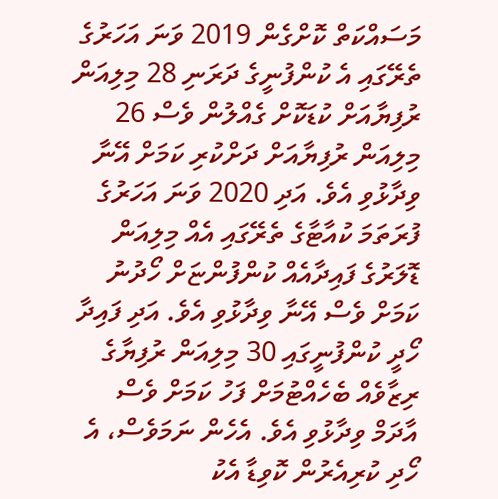މަސައްކަތް ކޮށްގެން 2019 ވަނަ އަހަރުގެ ތެރޭގައި އެ ކުންފުނީގެ ދަރަނި 28 މިލިއަން ރުފިޔާއަށް ކުޑަކޮށް ގެއްލުން ވެސް 26 މިލިއަން ރުފިޔާއަށް ދަށްކުރި ކަމަށް އޭނާ ވިދާޅުވި އެވެ. އަދި 2020 ވަނަ އަހަރުގެ ފުރަތަމަ ކުއާޓާގެ ތެރޭގައި އެއް މިލިއަން ޑޮލަރުގެ ފައިދާއެއް ކުންފުންޏަށް ހޯދުނު ކަމަށް ވެސް އޭނާ ވިދާޅުވި އެވެ. އަދި ފައިދާ ހޯދީ ކުންފުނީގައި 30 މިލިއަން ރުފިޔާގެ ރިޒާވެއް ބެހެއްޓުމަށް ފަހު ކަމަށް ވެސް އާދަމް ވިދާޅުވި އެވެ. އެހެން ނަމަވެސް، އެ ހޯދި ކުރިއެރުން ކޮވިޑާ އެކު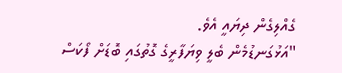ގެއްލިގެން ދިޔައީ އެވެ.
"އަޅުގަނޑުމެން ބެލީ ވިޔަފާރީގެ ގޮތުގައި ބޮޑަށް ފޯކަސް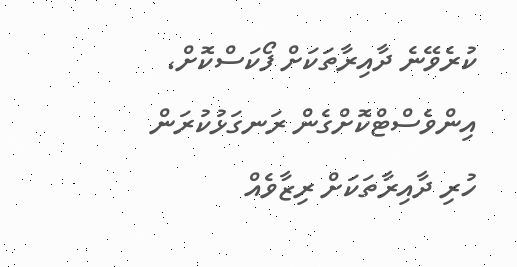ކުރެވޭނެ ދާއިރާތަކަށް ފޯކަސްކޮށް، އިންވެސްޓްކޮށްގެން ރަނގަޅުކުރަން ހުރި ދާއިރާތަކަށް ރިޒާވެއް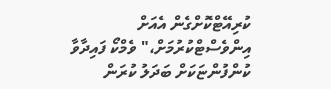ކުރިއޭޓްކޮށްގެން އެއަށް އިންވެސްޓްކުރުމަށް،" ވެމްކޯ ފައިދާވާ ކުންފުންޏަކަށް ބަދަލު ކުރަން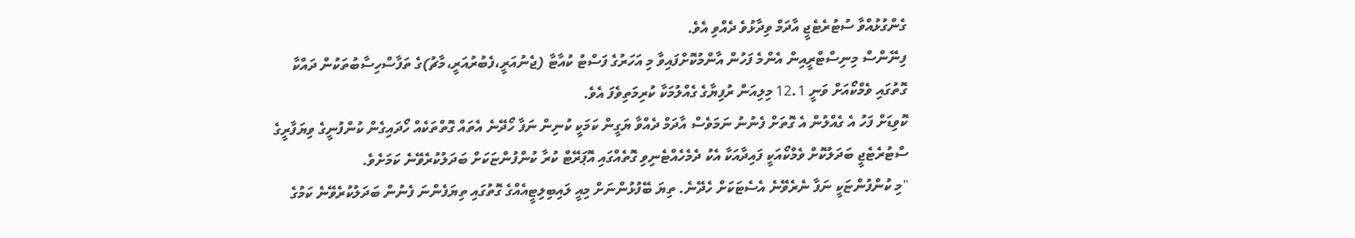ގެންގުޅުއްވާ ސުޓުރެޓެޖީ އާދަމް ވިދާޅުވެ ދެއްވި އެވެ.
ފިނޭންސް މިނިސްޓްރީއިން އެންމެ ފަހުން އާންމުކޮށްފައިވާ މި އަހަރުގެ ފަސްޓު ކުއާޓާ (ޖެނުއަރީ،ފެބުރުއަރީ،މާޗު)ގެ ތަފާސްހިސާބުތަކުން ދައްކާ ގޮތުގައި ވެމްކޯއަށް ވަނީ 12.1 މިލިއަން ރުފިޔާގެ ގެއްލުމަކާ ކުރިމަތިވެފަ އެވެ.
ކޮވިޑަށް ފަހު އެ ގެއްލުން އެ ގޮތަށް ފެނުނު ނަމަވެސް އާދަމް ދެއްވާ ޔަގީން ކަމަކީ ކުނިން ނަފާ ހޯދޭނެ އެތައް ގޮތްތަކެއް ހޯދައިގެން ކުންފުނީގެ ވިޔަފާރީގެ ސްޓުރެޓެޖީ ބަދަލުކޮށް ވެމްކޯއަކީ ފައިދާއަކާ އެކު ދެމެހެއްޓެނިވި ގޮތެއްގައި އޮޕަރޭޓް ކުރާ ކުންފުންޏަކަށް ބަދަލުކުރެވޭނެ ކަމަށެވެ.
"މި ކުންފުންޏަކީ ނަފާ ނެރެވޭނެ އެސެޓަކަށް ހެދޭނެ. ތިޔަ ބޭފުޅުންނަށް މިއީ ލައިބިލިޓީއެއްގެ ގޮތުގައި ތިޔަފެންނަ ފެނުން ބަދަލުކުރެވޭނެ ކަމުގެ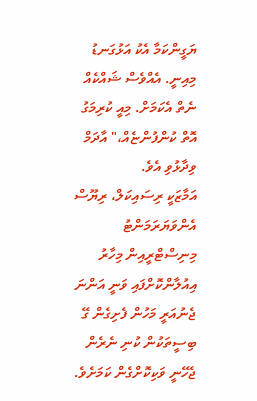ޔަގީންކަމާ އެކު އަޅުގަނޑު މިއިނީ. އެއްވެސް ޝައްކެއް ނެތް އެކަމަށް. މިއީ ކުރިމަގު އޮތް ކުންފުންޏެއް،" އާދަމް ވިދާޅުވި އެވެ.
އަމާޒަކީ ރިސައިކަލް، ރިޔޫސް
އެންވަޔަރަމަންޓު މިނިސްޓްރީއިން މިހާރު އިއުލާންކޮށްފައި ވަނީ އަންނަ ޖެނުއަރީ މަހުން ފެށިގެން ގޭ ބިސީތަކުން ކުނި ނެރެން ޖެހޭނީ ވަކިކޮށްގެން ކަމަށެވެ.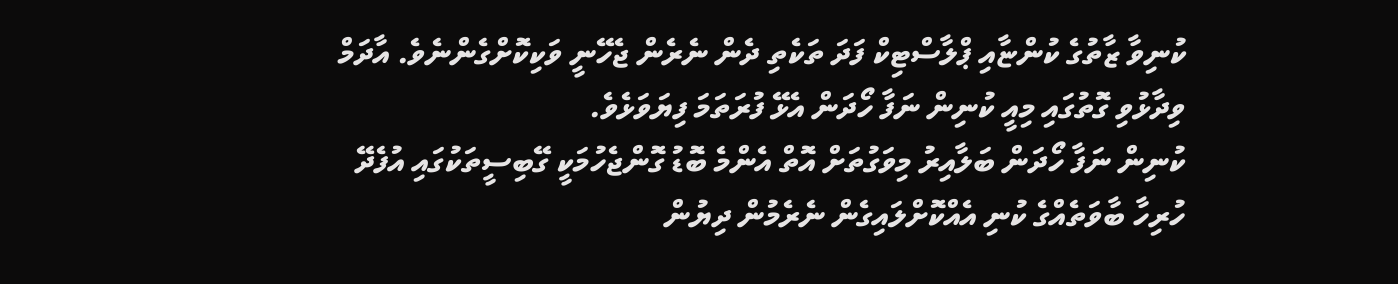ކުނިވާ ޒާތުގެ ކުންޏާއި ޕްލާސްޓިކް ފަދަ ތަކެތި ދެން ނެރެން ޖެހޭނީ ވަކިކޮށްގެންނެވެ. އާދަމް ވިދާޅުވި ގޮތުގައި މިއީ ކުނިން ނަފާ ހޯދަން އެޅޭ ފުރަތަމަ ފިޔަވަޅެވެ.
ކުނިން ނަފާ ހޯދަން ބަލާއިރު މިވަގުތަށް އޮތް އެންމެ ބޮޑު ގޮންޖެހުމަކީ ގޭބިސީތަކުގައި އުފެދޭ ހުރިހާ ބާވަތެއްގެ ކުނި އެއްކޮށްލައިގެން ނެރެމުން ދިޔުން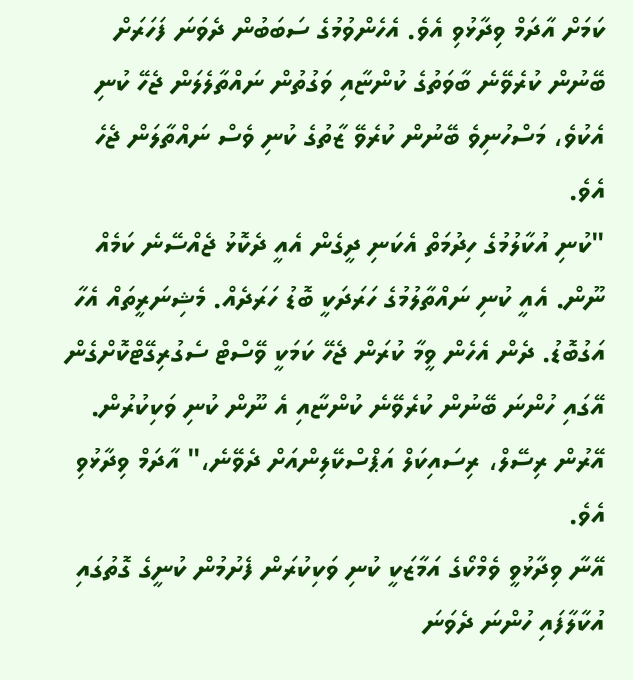ކަމަށް އާދަމް ވިދާޅުވި އެވެ. އެހެންވުމުގެ ސަބަބުން ދެވަނަ ފަހަރަށް ބޭނުން ކުރެވޭނެ ބާވަތުގެ ކުންޏާއި ވަގުތުން ނައްތާލެލަން ޖެހޭ ކުނި އެކުވެ، މަސްހުނިވެ ބޭނުން ކުރެވޭ ޒާތުގެ ކުނި ވެސް ނައްތާލަން ޖެހެ އެވެ.
"ކުނި އުކާލުމުގެ ހިދުމަތް އެކަނި ދީގެން އެއީ ދެކޮޅު ޖެއްސޭނެ ކަމެއް ނޫން. އެއީ ކުނި ނައްތާލުމުގެ ހަރަދަކީ ބޮޑު ހަރަދެއް. މެޝިނަރީތައް އެހާ އަގުބޮޑު. ދެން އެހެން ވީމާ ކުރަން ޖެހޭ ކަމަކީ ވޭސްޓް ސެގުރިގޭޓްކޮށްގެން އޭގައި ހުންނަ ބޭނުން ކުރެވޭނެ ކުންޏާއި އެ ނޫން ކުނި ވަކިކުރުން. އޭރުން ރިސޭލް، ރިސައިކަލް އަޕްސްކޭލިންއަށް ދެވޭނެ،" އާދަމް ވިދާޅުވި އެވެ.
އޭނާ ވިދާޅުވީ ވެމްކޯގެ އަމާޒަކީ ކުނި ވަކިކުރަން ފެށުމުން ކުނީގެ ގޮތުގައި އުކާލާފައި ހުންނަ ދެވަނަ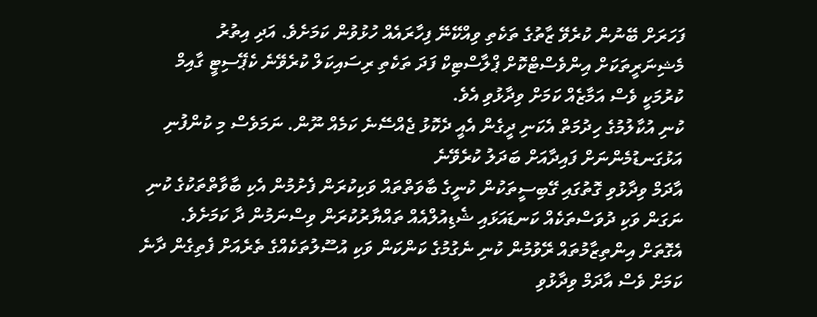ފަހަރަށް ބޭނުން ކުރެވޭ ޒާތުގެ ތަކެތި ވިއްކޭނޭ ފިހާރައެއް ހުޅުވުން ކަމަށެވެ. އަދި އިތުރު މެޝިނަރީތަކަށް އިންވެސްޓްކޮށް ޕްލާސްޓިކް ފަދަ ތަކެތި ރިސައިކަލް ކުރެވޭނެ ކެޕޭސިޓީ ގާއިމް ކުރުމަކީ ވެސް އަމާޒެއް ކަމަށް ވިދާޅުވި އެވެ.
ކުނި އުކާލުމުގެ ހިދުމަތް އެކަނި ދީގެން އެއީ ދެކޮޅު ޖެއްސޭނެ ކަމެއް ނޫން. ނަމަވެސް މި ކުންފުނި އަޅުގަނޑުމެންނަށް ފައިދާއަށް ބަދަލު ކުރެވޭނެ
އާދަމް ވިދާޅުވި ގޮތުގައި ގޭބިސީތަކުން ކުނީގެ ބާވަތްތައް ވަކިކުރަން ފެށުމުން އެކި ބާވާތްތަކުގެ ކުނި ނަގަން ވަކި ދުވަސްތަކެއް ކަނޑައަޅައި ޝެޑިއުލްއެއް ތައްޔާރުކުރަން ވިސްނަމުން ދާ ކަމަށެވެ. އެގޮތަށް އިންތިޒާމުތައް ރޭވުމުން ކުނި ނެގުމުގެ ކަންކަން ވަކި އުސޫލުތަކެއްގެ ތެރެއަށް ފެތިގެން ދާނެ ކަމަށް ވެސް އާދަމް ވިދާޅުވި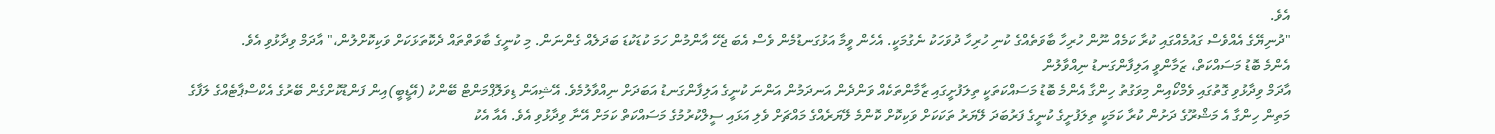އެވެ.
"ދުނިޔޭގެ އެއްވެސް ގައުމެއްގައި ކުރާ ކަމެއް ނޫން ހުރިހާ ބާވަތެއްގެ ކުނި ހުރިހާ ދުވަހަކު ނެގުމަކީ. އެހެން ވީމާ އަޅުގަނޑުމެން ވެސް އެބަ ޖެހޭ އާންމުން ހަމަ ކުޑަކުޑަ ބަދަލެއް ގެންނަން. މި ކުނީގެ ބާވަތްތައް ދެކޮތަޅަކަށް ވަކިކޮށްލުން،" އާދަމް ވިދާޅުވި އެވެ.
އެންމެ ބޮޑު މަސައްކަތް، ޒަމާންވީ އަލިފާންގަނޑު ނިއްވާލުން
އާދަމް ވިދާޅުވި ގޮތުގައި ވެމްކޯއިން މިވަގުތު ހިންގާ އެންމެ ބޮޑު މަސައްކަތަކީ ތިލަފުށީގައި ޒާމާންތަކެއް ވަންދެން އަނދަމުން އަންނަ ކުނީގެ އަލިފާންގަނޑު އަބަދަށް ނިއްވާލުމެވެ. އޭޝިއަން ޑިވަލޮޕްމަންޓް ބޭންކު (އޭޑީބީ)އިން ފަންޑުކޮށްގެން ބޭރުގެ އެކްސްޕާޓެއްގެ ލަފާގެ މަތިން ހިންގާ އެ މަޝްރޫގެ ދަށުން ކުރާ ކަމަކީ ތިލަފުށީގެ ކުނީގެ ފަރުބަދަ ލޭޔަރު ތަކަކަށް ވަކިކޮށް ކޮންމެ ލޭޔަރެއްގެ މައްޗަށް ވެލި އަޅައި ސީލްކުރުމުގެ މަސައްކަތް ކަމަށް އޭނާ ވިދާޅުވި އެވެ. އެއާ އެކު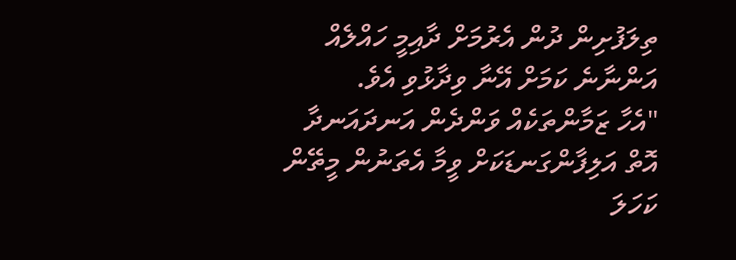ތިލަފުށިން ދުން އެރުމަށް ދާއިމީ ހައްލެއް އަންނާނެ ކަމަށް އޭނާ ވިދާޅުވި އެވެ.
"އެހާ ޒަމާންތަކެއް ވަންދެން އަނދައަނދާ އޮތް އަލިފާންގަނޑަކަށް ވީމާ އެތަނުން މީތޭން ކަހަލަ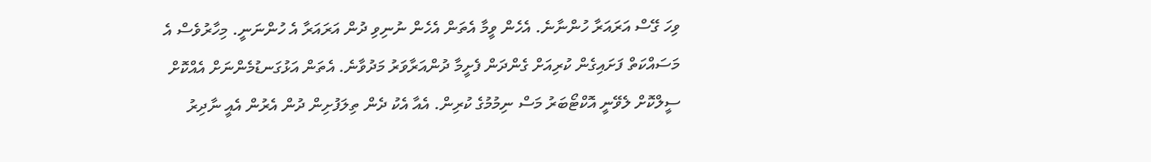ވިހަ ގޭސް އަރައަރާ ހުންނާނެ. އެހެން ވީމާ އެތަން އެހެން ނުނިވި ދުން އަރައަރާ އެ ހުންނަނީ. މިހާރުވެސް އެ މަސައްކަތް ފަށައިގެން ކުރިއަށް ގެންދަން ފެށީމާ ދުންއަރާވަރު މަދުވާނެ. އެތަން އަޅުގަނޑުމެންނަށް އެއްކޮށް ސީލްކޮށް ލެވޭނީ އޮކްޓޯބަރު މަސް ނިމުމުގެ ކުރިން. އެއާ އެކު ދެން ތިލަފުށިން ދުން އެރުން އެއީ ނާދިރު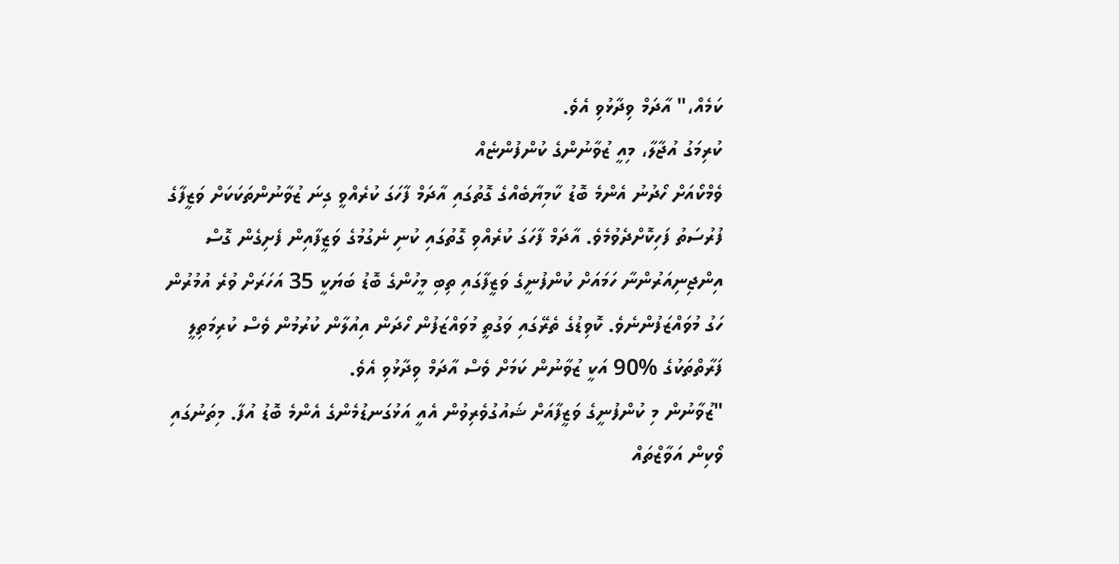ކަމެއް،" އާދަމް ވިދާޅުވި އެވެ.
ކުރިމަގު އުޖާލާ، މިއީ ޒުވާނުންގެ ކުންފުންޏެއް
ވެމްކޯއަށް ހޯދުނު އެންމެ ބޮޑު ކާމިޔާބެއްގެ ގޮތުގައި އާދަމް ފާހަގަ ކުރެއްވީ ގިނަ ޒުވާނުންތަކަކަށް ވަޒީފާގެ ފުރުސަތު ފަހިކޮށްދެވުމެވެ. އާދަމް ފާހަގަ ކުރެއްވި ގޮތުގައި ކުނި ނެގުމުގެ ވަޒީފާއިން ފެށިގެން ގޮސް އިންޖިނިއަރުންނާ ހަމައަށް ކުންފުނީގެ ވަޒީފާގައި ތިބި މީހުންގެ ބޮޑު ބަޔަކީ 35 އަހަރަށް ވުރެ އުމުރުން ހަގު މުވައްޒަފުންނެވެ. ކޮވިޑުގެ ތެރޭގައި ވަގުތީ މުވައްޒަފުން ހޯދަން އިއުލާން ކުރުމުން ވެސް ކުރިމަތިލީ ފަރާތްތަކުގެ %90 އަކީ ޒުވާނުން ކަމަށް ވެސް އާދަމް ވިދާޅުވި އެވެ.
"ޒުވާނުން މި ކުންފުނީގެ ވަޒީފާއަށް ޝައުގުވެރިވުން އެއީ އަޅުގަނޑުމެންގެ އެންމެ ބޮޑު އުފާ. މިތަނުގައި ވޯކިން އަވާޒްތައް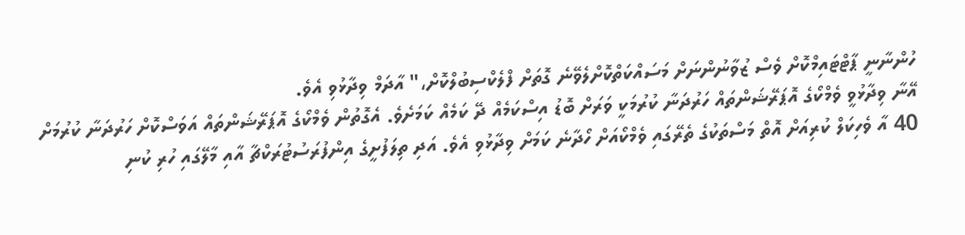ހުންނާނީ ޕާޓްޓައިމްކޮށް ވެސް ޒުވާނުންނަށް މަސައްކަތްކޮށްލެވޭނެ ގޮތަށް ފްލެކްސިބުލްކޮށް،" އާދަމް ވިދާޅުވި އެވެ.
އޭނާ ވިދާޅުވީ ވެމްކޯގެ އޮޕަރޭޝަންތައް ހަރުދަނާ ކުރުމަކީ ވަރަށް ބޮޑު އިސްކަމެއް ދޭ ކަމެއް ކަމަށެވެ. އެގޮތުން ވެމްކޯގެ އޮޕަރޭޝަންތައް އަވަސްކޮށް ހަރުދަނާ ކުރުމަށް 40 އާ ވެހިކަލް ކުރިއަށް އޮތް މަސްތަކުގެ ތެރޭގައި ވެމްކޯއަށް ހޯދާނެ ކަމަށް ވިދާޅުވި އެވެ. އަދި ތިލަފުށީގެ އިންފުރަސުޓުރަކްޗާ އާއި މާލޭގައި ހުރި ކުނި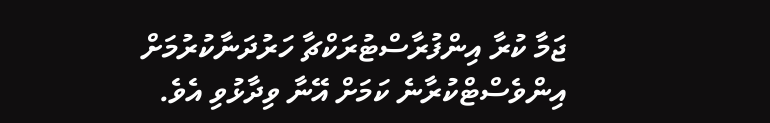ޖަމާ ކުރާ އިންފުރާސްޓުރަކްޗާ ހަރުދަނާކުރުމަށް އިންވެސްޓްކުރާނެ ކަމަށް އޭނާ ވިދާޅުވި އެވެ.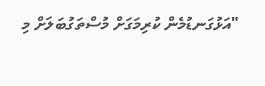"އަޅުގަނޑުމެން ކުރިމަގަށް މުސްތަގުބަލަށް މި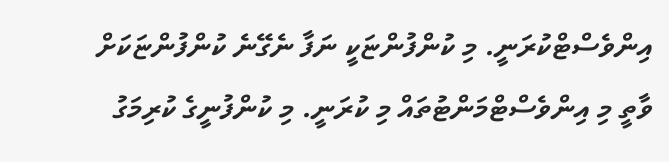އިންވެސްޓްކުރަނީ. މި ކުންފުންޏަކީ ނަފާ ނެގޭނެ ކުންފުންޏަކަށް ވާތީ މި އިންވެސްޓްމަންޓުތައް މި ކުރަނީ. މި ކުންފުނީގެ ކުރިމަގު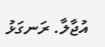އުޖާލާ. ރަނގަޅު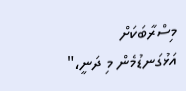މިސްރާބަކަށް އަޅުގަނޑުމެން މި ދަނީ،"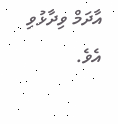އާދަމް ވިދާޅުވި އެވެ.